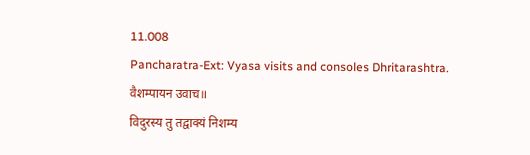11.008
Pancharatra-Ext: Vyasa visits and consoles Dhritarashtra.
वैशम्पायन उवाच॥
विदुरस्य तु तद्वाक्यं निशम्य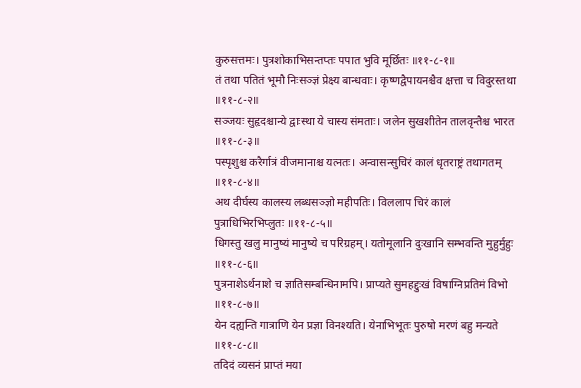कुरुसत्तमः। पुत्रशोकाभिसन्तप्तः पपात भुवि मूर्छितः ॥११-८-१॥
तं तथा पतितं भूमौ निःसञ्ज्ञं प्रेक्ष्य बान्धवाः। कृष्णद्वैपायनश्चैव क्षत्ता च विदुरस्तथा ॥११-८-२॥
सञ्जयः सुहृदश्चान्ये द्वाःस्था ये चास्य संमताः। जलेन सुखशीतेन तालवृन्तैश्च भारत ॥११-८-३॥
पस्पृशुश्च करैर्गात्रं वीजमानाश्च यत्नतः। अन्वासन्सुचिरं कालं धृतराष्ट्रं तथागतम् ॥११-८-४॥
अथ दीर्घस्य कालस्य लब्धसञ्ज्ञो महीपतिः। विललाप चिरं कालं पुत्राधिभिरभिप्लुतः ॥११-८-५॥
धिगस्तु खलु मानुष्यं मानुष्ये च परिग्रहम्। यतोमूलानि दुःखानि सम्भवन्ति मुहुर्मुहुः ॥११-८-६॥
पुत्रनाशेऽर्थनाशे च ज्ञातिसम्बन्धिनामपि। प्राप्यते सुमहद्दुःखं विषाग्निप्रतिमं विभो ॥११-८-७॥
येन दह्यन्ति गात्राणि येन प्रज्ञा विनश्यति। येनाभिभूतः पुरुषो मरणं बहु मन्यते ॥११-८-८॥
तदिदं व्यसनं प्राप्तं मया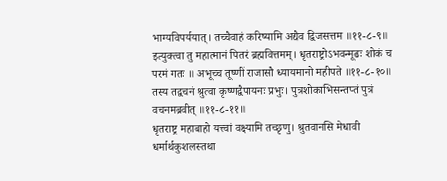भाग्यविपर्ययात्। तच्चैवाहं करिष्यामि अद्यैव द्विजसत्तम ॥११-८-९॥
इत्युक्त्वा तु महात्मानं पितरं ब्रह्मवित्तमम्। धृतराष्ट्रोऽभवन्मूढः शोकं च परमं गतः ॥ अभूच्च तूष्णीं राजासौ ध्यायमानो महीपते ॥११-८-१०॥
तस्य तद्वचनं श्रुत्वा कृष्णद्वैपायनः प्रभुः। पुत्रशोकाभिसन्तप्तं पुत्रं वचनमब्रवीत् ॥११-८-११॥
धृतराष्ट्र महाबाहो यत्त्वां वक्ष्यामि तच्छृणु। श्रुतवानसि मेधावी धर्मार्थकुशलस्तथा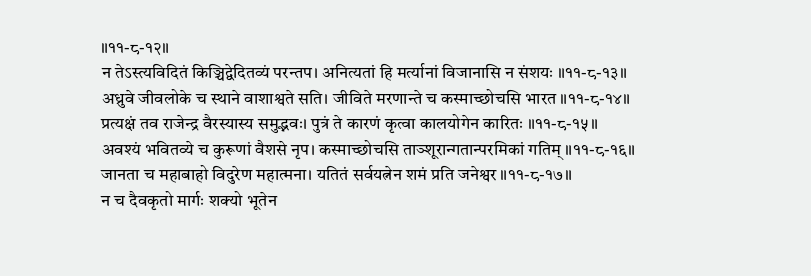॥११-८-१२॥
न तेऽस्त्यविदितं किञ्चिद्वेदितव्यं परन्तप। अनित्यतां हि मर्त्यानां विजानासि न संशयः ॥११-८-१३॥
अध्रुवे जीवलोके च स्थाने वाशाश्वते सति। जीविते मरणान्ते च कस्माच्छोचसि भारत ॥११-८-१४॥
प्रत्यक्षं तव राजेन्द्र वैरस्यास्य समुद्भवः। पुत्रं ते कारणं कृत्वा कालयोगेन कारितः ॥११-८-१५॥
अवश्यं भवितव्ये च कुरूणां वैशसे नृप। कस्माच्छोचसि ताञ्शूरान्गतान्परमिकां गतिम् ॥११-८-१६॥
जानता च महाबाहो विदुरेण महात्मना। यतितं सर्वयत्नेन शमं प्रति जनेश्वर ॥११-८-१७॥
न च दैवकृतो मार्गः शक्यो भूतेन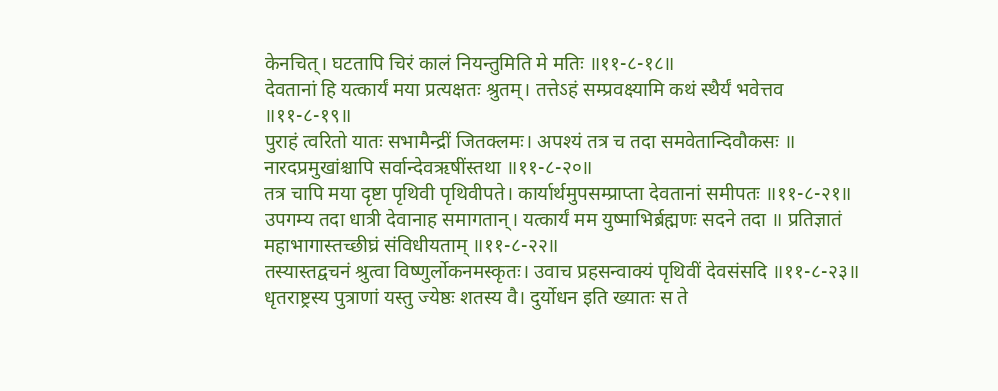केनचित्। घटतापि चिरं कालं नियन्तुमिति मे मतिः ॥११-८-१८॥
देवतानां हि यत्कार्यं मया प्रत्यक्षतः श्रुतम्। तत्तेऽहं सम्प्रवक्ष्यामि कथं स्थैर्यं भवेत्तव ॥११-८-१९॥
पुराहं त्वरितो यातः सभामैन्द्रीं जितक्लमः। अपश्यं तत्र च तदा समवेतान्दिवौकसः ॥ नारदप्रमुखांश्चापि सर्वान्देवऋषींस्तथा ॥११-८-२०॥
तत्र चापि मया दृष्टा पृथिवी पृथिवीपते। कार्यार्थमुपसम्प्राप्ता देवतानां समीपतः ॥११-८-२१॥
उपगम्य तदा धात्री देवानाह समागतान्। यत्कार्यं मम युष्माभिर्ब्रह्मणः सदने तदा ॥ प्रतिज्ञातं महाभागास्तच्छीघ्रं संविधीयताम् ॥११-८-२२॥
तस्यास्तद्वचनं श्रुत्वा विष्णुर्लोकनमस्कृतः। उवाच प्रहसन्वाक्यं पृथिवीं देवसंसदि ॥११-८-२३॥
धृतराष्ट्रस्य पुत्राणां यस्तु ज्येष्ठः शतस्य वै। दुर्योधन इति ख्यातः स ते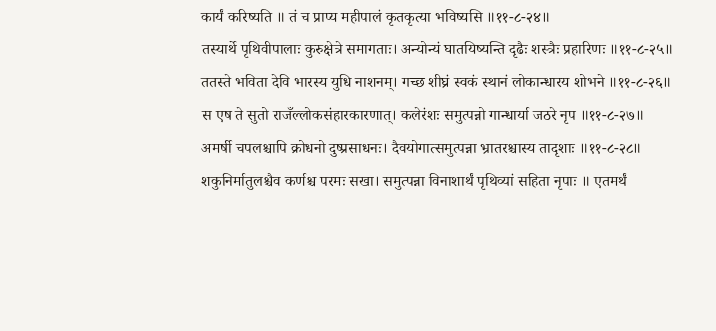कार्यं करिष्यति ॥ तं च प्राप्य महीपालं कृतकृत्या भविष्यसि ॥११-८-२४॥
तस्यार्थे पृथिवीपालाः कुरुक्षेत्रे समागताः। अन्योन्यं घातयिष्यन्ति दृढैः शस्त्रैः प्रहारिणः ॥११-८-२५॥
ततस्ते भविता देवि भारस्य युधि नाशनम्। गच्छ शीघ्रं स्वकं स्थानं लोकान्धारय शोभने ॥११-८-२६॥
स एष ते सुतो राजँल्लोकसंहारकारणात्। कलेरंशः समुत्पन्नो गान्धार्या जठरे नृप ॥११-८-२७॥
अमर्षी चपलश्चापि क्रोधनो दुष्प्रसाधनः। दैवयोगात्समुत्पन्ना भ्रातरश्चास्य तादृशाः ॥११-८-२८॥
शकुनिर्मातुलश्चैव कर्णश्च परमः सखा। समुत्पन्ना विनाशार्थं पृथिव्यां सहिता नृपाः ॥ एतमर्थं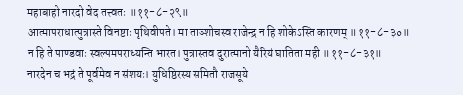महाबाहो नारदो वेद तत्त्वतः ॥११-८-२९॥
आत्मापराधात्पुत्रास्ते विनष्टाः पृथिवीपते। मा ताञ्शोचस्व राजेन्द्र न हि शोकेऽस्ति कारणम् ॥११-८-३०॥
न हि ते पाण्डवाः स्वल्पमपराध्यन्ति भारत। पुत्रास्तव दुरात्मानो यैरियं घातिता मही ॥११-८-३१॥
नारदेन च भद्रं ते पूर्वमेव न संशयः। युधिष्ठिरस्य समितौ राजसूये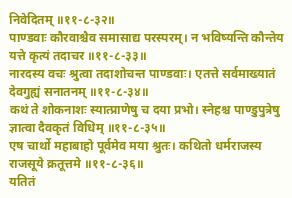निवेदितम् ॥११-८-३२॥
पाण्डवाः कौरवाश्चैव समासाद्य परस्परम्। न भविष्यन्ति कौन्तेय यत्ते कृत्यं तदाचर ॥११-८-३३॥
नारदस्य वचः श्रुत्वा तदाशोचन्त पाण्डवाः। एतत्ते सर्वमाख्यातं देवगुह्यं सनातनम् ॥११-८-३४॥
कथं ते शोकनाशः स्यात्प्राणेषु च दया प्रभो। स्नेहश्च पाण्डुपुत्रेषु ज्ञात्वा दैवकृतं विधिम् ॥११-८-३५॥
एष चार्थो महाबाहो पूर्वमेव मया श्रुतः। कथितो धर्मराजस्य राजसूये क्रतूत्तमे ॥११-८-३६॥
यतितं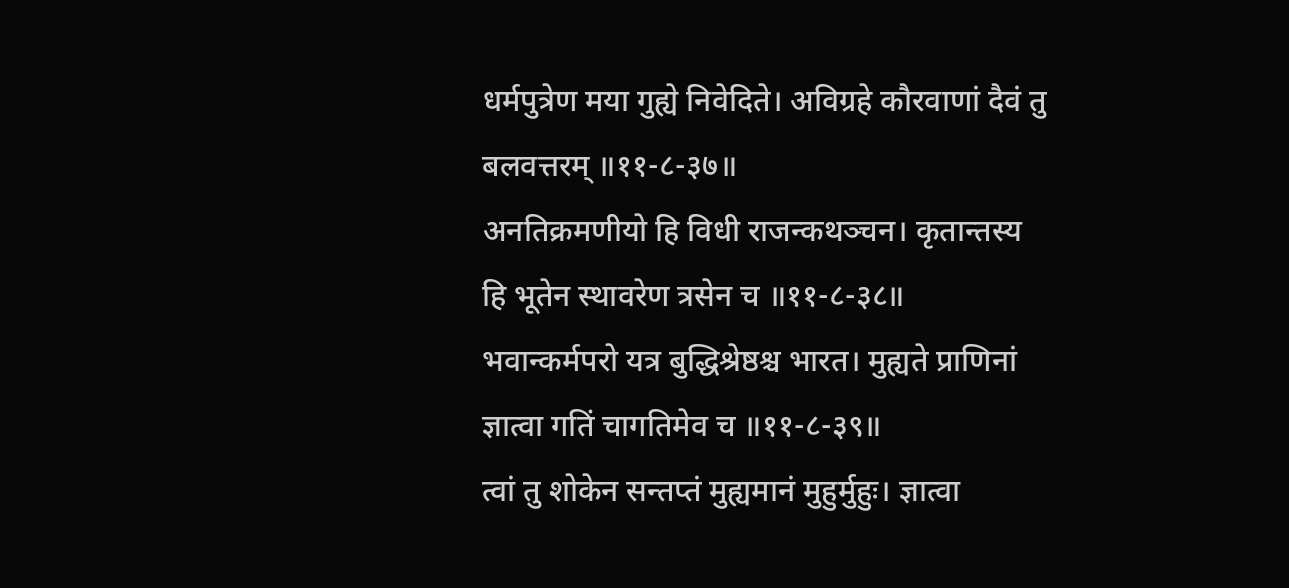धर्मपुत्रेण मया गुह्ये निवेदिते। अविग्रहे कौरवाणां दैवं तु बलवत्तरम् ॥११-८-३७॥
अनतिक्रमणीयो हि विधी राजन्कथञ्चन। कृतान्तस्य हि भूतेन स्थावरेण त्रसेन च ॥११-८-३८॥
भवान्कर्मपरो यत्र बुद्धिश्रेष्ठश्च भारत। मुह्यते प्राणिनां ज्ञात्वा गतिं चागतिमेव च ॥११-८-३९॥
त्वां तु शोकेन सन्तप्तं मुह्यमानं मुहुर्मुहुः। ज्ञात्वा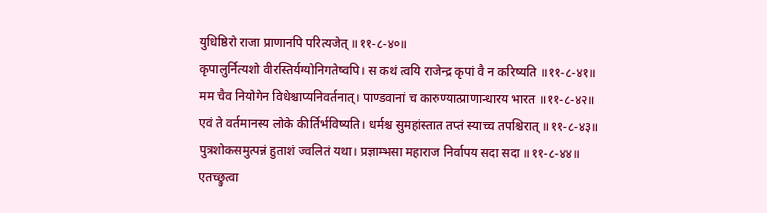युधिष्ठिरो राजा प्राणानपि परित्यजेत् ॥११-८-४०॥
कृपालुर्नित्यशो वीरस्तिर्यग्योनिगतेष्वपि। स कथं त्वयि राजेन्द्र कृपां वै न करिष्यति ॥११-८-४१॥
मम चैव नियोगेन विधेश्चाप्यनिवर्तनात्। पाण्डवानां च कारुण्यात्प्राणान्धारय भारत ॥११-८-४२॥
एवं ते वर्तमानस्य लोके कीर्तिर्भविष्यति। धर्मश्च सुमहांस्तात तप्तं स्याच्च तपश्चिरात् ॥११-८-४३॥
पुत्रशोकसमुत्पन्नं हुताशं ज्वलितं यथा। प्रज्ञाम्भसा महाराज निर्वापय सदा सदा ॥११-८-४४॥
एतच्छ्रुत्वा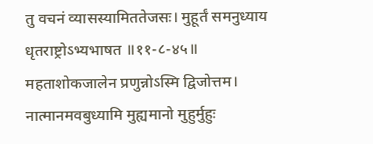तु वचनं व्यासस्यामिततेजसः। मुहूर्तं समनुध्याय धृतराष्ट्रोऽभ्यभाषत ॥११-८-४५॥
महताशोकजालेन प्रणुन्नोऽस्मि द्विजोत्तम। नात्मानमवबुध्यामि मुह्यमानो मुहुर्मुहुः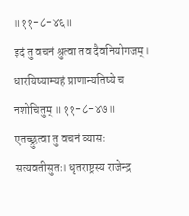॥११-८-४६॥
इदं तु वचनं श्रुत्वा तव दैवनियोगजम्। धारयिष्याम्यहं प्राणान्यतिष्ये च नशोचितुम् ॥११-८-४७॥
एतच्छ्रुत्वा तु वचनं व्यासः सत्यवतीसुतः। धृतराष्ट्रस्य राजेन्द्र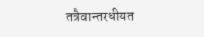तत्रैवान्तरधीयत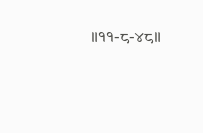॥११-८-४८॥